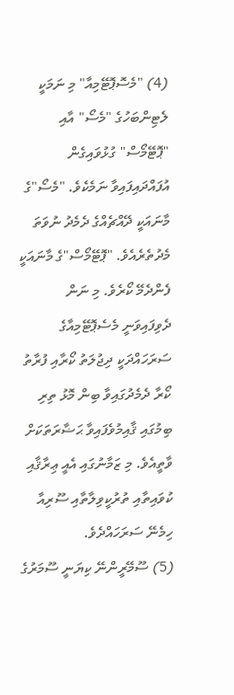(4) "މެސޮޕޮޓޭމިއާ" މި ނަމަކީ ލެޓިންބަހުގެ "މެސޯ" އާއި "ޕޮޓޭމޯސް" ގުޅުވައިގެން އުފައްދައިފައިވާ ނަމެކެވެ. "މެސޯ"ގެ މާނައަކީ ދޭއްޗެއްގެ ދެމެދު ނުވަތަ މެދުތެރެއެވެ. "ޕޮޓޭމޯސް"ގެ މާނައަކީ ފެންދެމޭ ކޯރެވެ. މި ނަން ދެވިފައިވަނީ މެސެޕޮޓޭމިއާގެ ސަރަހައްދަކީ ދިޖުލަތު ކޯރާއި ފުރާތު ކޯރާ ދެމެދުގައިވާ ބިން މޮޅު ތިރި ބިމުގައި ޤާއިމުވެފައިވާ ޙަޟާރަތަކަށް ވާތީއެވެ. މި ޒަމާނުގައި އެއީ ޢިރާޤާއި ކުވައިތާއި ތުރުކީވިލާތާއި ސޫރިއާ ހިމެނޭ ސަރަހައްދެވެ.
(5) ސޫމޭރީންނޭ ކިޔަނީ ސޫމަރުގެ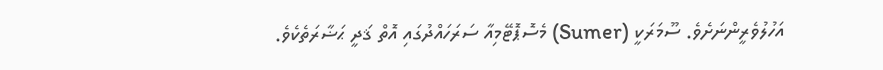އަހުލުވެރީންނަށެވެ. ސޫމަރަކީ (Sumer) މެސޮޕޮޓޭމިއާ ސަރަހައްދުގައި އޮތް ޤަދީ ޙަޟާރަތެކެވެ.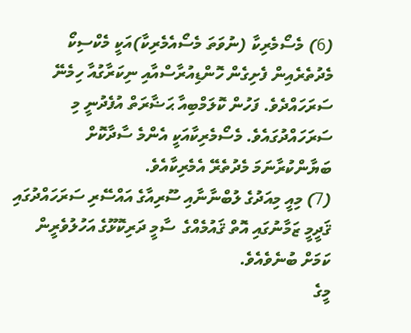(6) މެސޯމެރިކާ (ނުވަތަ މެސޯއެމެރިކާ)އަކީ މެކްސިކޯ މެދުތެރެއިން ފެށިގެން ހޮންޑިއުރާސްއާއި ނިކަރާގުއާ ހިމެނޭ ސަރަހައްދެވެ. ފަހުން ކޮލަމްބިއާ ޙަޟާރަތް އުފެދުނީ މި ސަރަހައްދުގައެވެ. މެސޯމެރިކާއަކީ އެންމެ ސާދާކޮށް ބަޔާންކުރާނަމަ މެދުތެރޭ އެމެރިކާއެވެ.
(7) މިއީ މިއަދުގެ ލުބްނާނާއި ސޫރިއާގެ އައްސޭރި ސަރަހައްދުގައި ޤަދީމީ ޒަމާނުގައި އޮތް ޤައުމެއްގެ  ސާމީ ދަރިކޮޅޫގެ އަހުލުވެރީން ކަމަށް ބުނެވެއެވެ.
މީގެ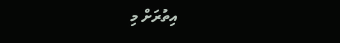އިތުރަށް މި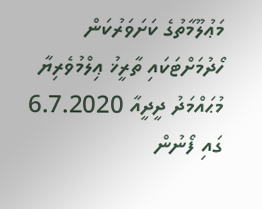މަޢުލޫމާތުގެ ކަށަވަރުކަން ހޯދުމަށްޓަކައި ތާރީޚު ޢިލްމުވެރިޔާ މުޙައްމަދު ދީދީއާ 6.7.2020 ގައި ފޯނުން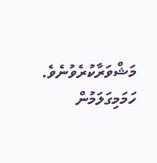މަޝްވަރާކުރެވުނެވެ.
ހަމަމިގަލަމުން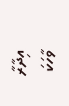އިދާރާ
ވާހަކަ